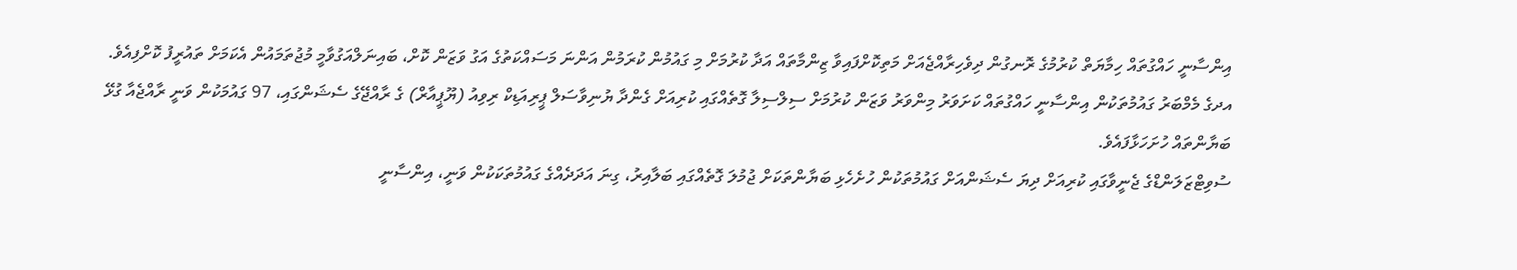އިންސާނީ ހައްގުތައް ހިމާޔަތް ކުރުމުގެ ރޮނގުން ދިވެހިރާއްޖެއަށް މަތިކޮށްފައިވާ ޒިންމާތައް އަދާ ކުރުމަށް މި ގައުމުން ކުރަމުން އަންނަ މަސައްކަތުގެ އަގު ވަޒަން ކޮށް، ބައިނަލްއަގުވާމީ މުޖުތަމައުން އެކަމަށް ތައުރީފު ކޮށްފިއެވެ.
އދގެ މެމްބަރު ގައުމުތަކުން އިންސާނީ ހައްގުތައް ކަށަވަރު މިންވަރު ވަޒަން ކުރުމަށް ސިލްސިލާ ގޮތެއްގައި ކުރިއަށް ގެންދާ ޔުނިވާސަލް ޕީރިއަޑިކް ރިވިއު (ޔޫޕީއާރް) ގެ ރާއްޖޭގެ ސެޝަންގައި، 97 ގައުމަކުން ވަނީ ރާއްޖެއާ ގުޅޭ ބަޔާންތައް ހުށަހަޅާފައެވެ.
ސުވިޓްޒަލަންޑްގެ ޖެނީވާގައި ކުރިއަށް ދިޔަ ސެޝަންއަށް ގައުމުތަކުން ހުށެހެޅި ބަޔާންތަކަށް ޖުމުލަ ގޮތެއްގައި ބަލާއިރު، ގިނަ އަދަދެއްގެ ގައުމުތަކަކުން ވަނީ، އިންސާނީ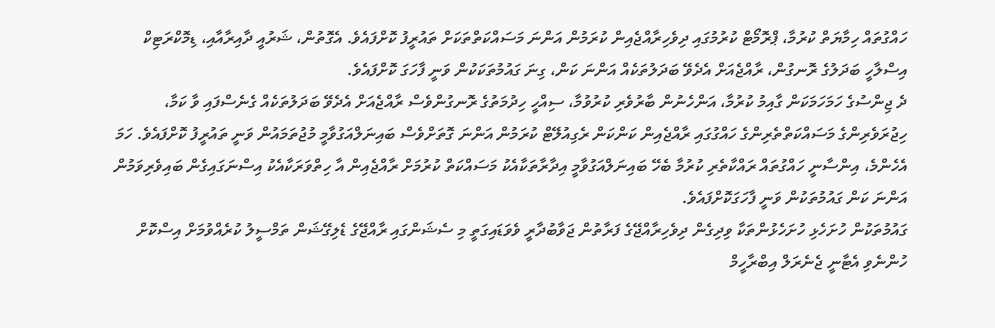ހައްގުތައް ހިމާޔަތް ކުރުމާ، ޕްރޮމޯޓް ކުރުމުގައި ދިވެހިރާއްޖެއިން ކުރަމުން އަންނަ މަސައްކަތްތަކަށް ތައުރީފު ކޮށްފައެވެ. އެގޮތުން، ޝަރުއީ ދާއިރާއާއި، ޑިމޮކްރަޓިކް އިސްލާހީ ބަދަލުގެ ރޮނގުން، ރާއްޖެއަށް އެދެވޭ ބަދަލުތަކެއް އަންނަ ކަން، ގިނަ ގައުމުތަކަކުން ވަނީ ފާހަގަ ކޮށްފައެވެ.
ދެ ޖިންސުގެ ހަމަހަމަކަން ގާއިމު ކުރުމާ، އަންހެނުން ބާރުވެރި ކުރުވުމާ، ސިއްހީ ހިދުމަތުގެ ރޮނގުންވެސް ރާއްޖެއަށް އެދެވޭ ބަދަލުތަކެއް ގެނެސްފައި ވާ ކަމާ، ހިޖުރަވެރިންގެ މަސައްކަތްތެރިންގެ ހައްގުގައި ރާއްޖެއިން ކަންކަން ރެގިއުލޭޓް ކުރަމުން އަންނަ ގޮތަށްވެސް ބައިނަލްއަގުވާމީ މުޖުތަމައުން ވަނީ ތައުރީފު ކޮށްފައެވެ. ހަމަ އެހެންމެ، އިންސާނީ ހައްގުތައް ރައްކާތެރި ކުރުމާ ބެހޭ ބައިނަލްއަގުވާމީ އިދާރާތަކާއެކު މަސައްކަތް ކުރުމަށް ރާއްޖެއިން އާ ހިތްވަރަކާއެކު އިސްނަގައިގެން ބައިވެރިވަމުން އަންނަ ކަން ގައުމުތަކުން ވަނީ ފާހަގަކޮށްފައެވެ.
ގައުމުތަކުން ހުށަހެޅި ހުށަހެޅުންތަކާ ވިދިގެން ދިވެހިރާއްޖޭގެ ފަރާތުން ޖަވާބުދާރީ ވެވަޑައިގަތީ މި ސެޝަންގައި ރާއްޖޭގެ ޑެލިގޭޝަން ތަމްސީލު ކުރެއްވުމަށް އިސްކޮށް ހުންނެވި އެޓާނީ ޖެނެރަލް އިބްރާހީމް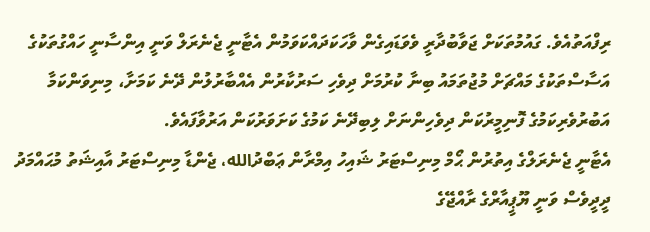ރިފްއަތުއެވެ. ގައުމުތަކަށް ޖަވާބުދާރީ ވެވަޑައިގެން ވާހަކަދައްކަވަމުން އެޓާނީ ޖެނެރަލް ވަނީ އިންސާނީ ހައްގުތަކުގެ އަސާސްތަކުގެ މައްޗަށް މުޖުތަމައު ބިނާ ކުރުމަށް ދިވެހި ސަރުކާރުން އެއްބާރުލުން ދޭނެ ކަމަށާ، މިނިވަންކަމާ އަބުރުވެރިކަމުގެ ފޮނިމީރުކަން ދިވެހިންނަށް ލިބިދޭނެ ކަމުގެ ކަށަވަރުކަން އަރުވާފައެވެ.
އެޓާނީ ޖެނެރަލްގެ އިތުރުން ޙޯމް މިނިސްޓަރު ޝައިހު އިމްރާން ޢަބްދުالله، ޖެންޑާ މިނިސްޓަރު އާއިޝަތު މުޙައްމަދު ދީދީވެސް ވަނީ ޔޫޕީއާރްގެ ރާއްޖޭގެ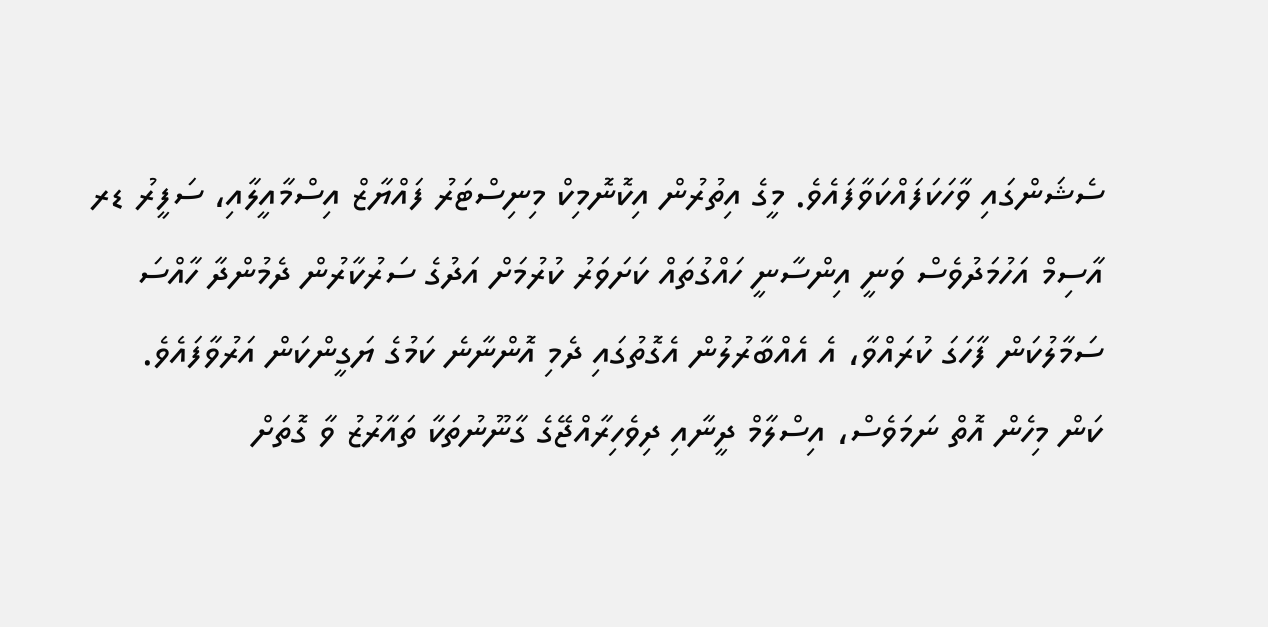ސެޝަންގައި ވާހަކަފައްކަވާފައެވެ. މީގެ އިތުރުން އިކޮނޮމިކް މިނިސްޓަރު ފައްޔާޒް އިސްމާއީލާއި، ސަފީރު ޑރ އާސިމް އަހުމަދުވެސް ވަނީ އިންސާނީ ހައްގުތައް ކަށަވަރު ކުރުމަށް އަދުގެ ސަރުކާރުން ދެމުންދާ ހާއްސަ ސަމާލުކަން ފާހަގަ ކުރައްވާ، އެ އެއްބާރުލުން އެގޮތުގައި ދެމި އޮންނާނެ ކަމުގެ ޔަގީންކަން އަރުވާފައެވެ.
ކަން މިހެން އޮތް ނަމަވެސް، އިސްލާމް ދީނާއި ދިވެހިރާއްޖޭގެ ގާނޫނުތަކާ ތައާރުޒު ވާ ގޮތަށް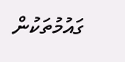ގައުމުތަކުން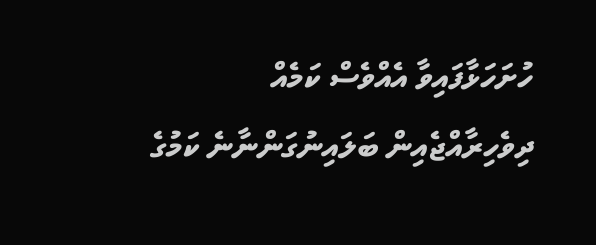ހުށަހަޅާފައިވާ އެއްވެސް ކަމެއް ދިވެހިރާއްޖެއިން ބަލައިނުގަންނާނެ ކަމުގެ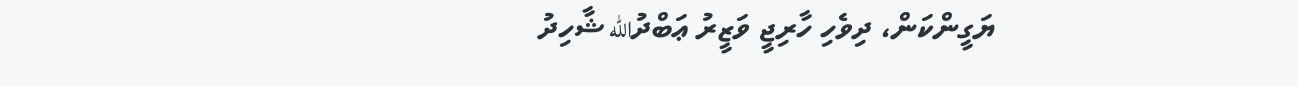ޔަގީންކަން، ދިވެހި ހާރިޖީ ވަޒީރު ޢަބްދުالله ޝާހިދު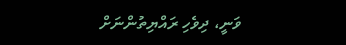ވަނީ، ދިވެހި ރައްޔިތުންނަށް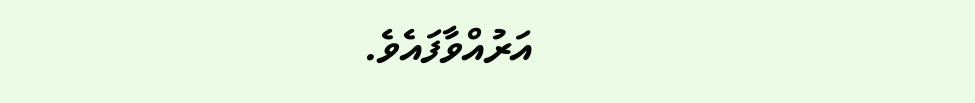އަރުއްވާފައެވެ.